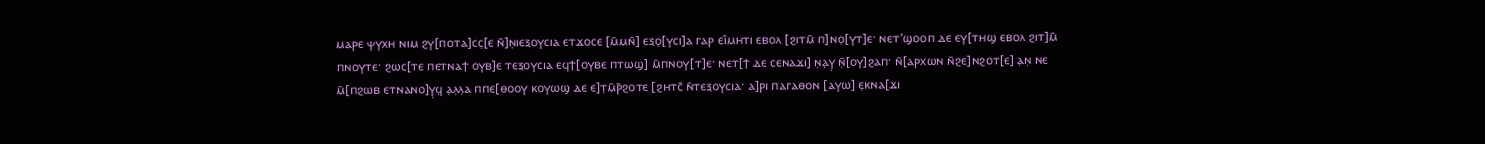ⲙⲁⲣⲉ ⲯⲩⲭⲏ ⲛⲓⲙ ϩⲩ[ⲡⲟⲧⲁ]ⲥⲥ̣[ⲉ ⲛ̄]ⲛ̣ⲓⲉⲝⲟⲩⲥⲓⲁ ⲉⲧϫⲟⲥⲉ [ⲙ̄ⲙⲛ̄] ⲉⲝⲟ̣[ⲩⲥⲓ]ⲁ ⲅⲁⲣ ⲉⲓ̂ⲙⲏⲧⲓ ⲉⲃⲟⲗ [ϩⲓⲧⲙ̄ ⲡ]ⲛⲟ̣[ⲩⲧ]ⲉ· ⲛⲉⲧ’ϣⲟⲟⲡ ⲇⲉ ⲉⲩ[ⲧⲏϣ ⲉⲃⲟⲗ ϩⲓⲧ]ⲙ̄ ⲡⲛⲟⲩⲧⲉ· ϩⲱⲥ[ⲧⲉ ⲡⲉⲧⲛⲁϯ ⲟⲩⲃ]ⲉ ⲧⲉⲝⲟⲩⲥⲓⲁ ⲉϥϯ[ⲟⲩⲃⲉ ⲡⲧⲱϣ] ⲙ̄ⲡⲛⲟⲩ[ⲧ]ⲉ· ⲛⲉⲧ[ϯ ⲇⲉ ⲥⲉⲛⲁϫⲓ] ⲛ̣ⲁ̣ⲩ̣ ⲛ̣̄[ⲟⲩ]ϩⲁⲡ· ⲛ̄[ⲁⲣⲭⲱⲛ ⲛ̄ϩⲉ]ⲛϩⲟⲧ[ⲉ] ⲁ̣ⲛ̣ ⲛⲉ ⲙ̄[ⲡϩⲱⲃ ⲉⲧⲛⲁⲛⲟ]ⲩ̣ϥ̣ ⲁ̣ⲗ̣ⲗ̣ⲁ ⲡⲡⲉ[ⲑⲟⲟⲩ ⲕⲟⲩⲱϣ ⲇⲉ ⲉ]ⲧ̣ⲙ̄ⲣ̄ϩⲟⲧⲉ [ϩⲏⲧⲥ̄ ⲛ̄ⲧⲉⲝⲟⲩⲥⲓⲁ· ⲁ]ⲣⲓ ⲡⲁⲅⲁⲑⲟⲛ [ⲁⲩⲱ] ⲉ̣ⲕⲛⲁ[ϫⲓ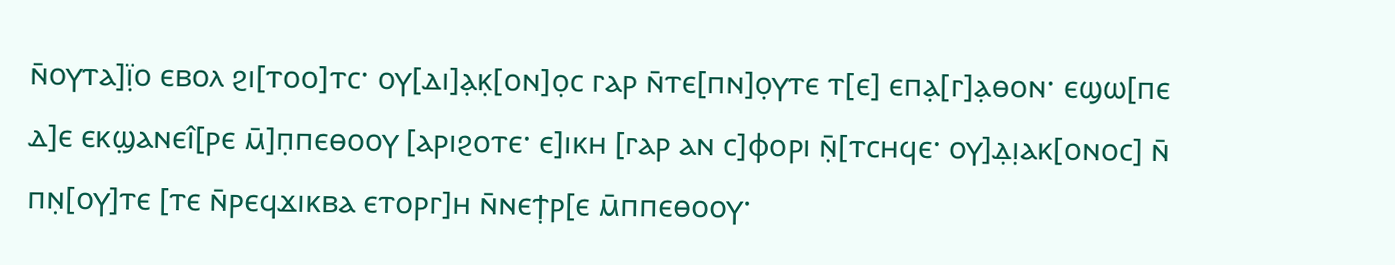ⲛ̄ⲟⲩⲧⲁ]ⲓ̣̈ⲟ ⲉⲃⲟⲗ ϩⲓ[ⲧⲟⲟ]ⲧⲥ· ⲟⲩ[ⲇⲓ]ⲁ̣ⲕ̣[ⲟⲛ]ⲟ̣ⲥ ⲅⲁⲣ ⲛ̄ⲧⲉ[ⲡⲛ]ⲟ̣ⲩⲧⲉ ⲧ[ⲉ] ⲉⲡⲁ̣[ⲅ]ⲁ̣ⲑⲟⲛ· ⲉϣⲱ[ⲡⲉ ⲇ]ⲉ ⲉⲕϣ̣ⲁⲛⲉⲓ̂[ⲣⲉ ⲙ̄]ⲡ̣ⲡⲉⲑⲟⲟⲩ [ⲁⲣⲓϩⲟⲧⲉ· ⲉ]ⲓⲕⲏ [ⲅⲁⲣ ⲁⲛ ⲥ]ⲫⲟⲣⲓ ⲛ̣̄[ⲧⲥⲏϥⲉ· ⲟⲩ]ⲇ̣ⲓ̣ⲁⲕ[ⲟⲛⲟⲥ] ⲛ̄ ⲡⲛ̣[ⲟⲩ]ⲧⲉ [ⲧⲉ ⲛ̄ⲣⲉϥϫⲓⲕⲃⲁ ⲉⲧⲟⲣⲅ]ⲏ ⲛ̄ⲛⲉϯ̣ⲣ[ⲉ ⲙ̄ⲡⲡⲉⲑⲟⲟⲩ·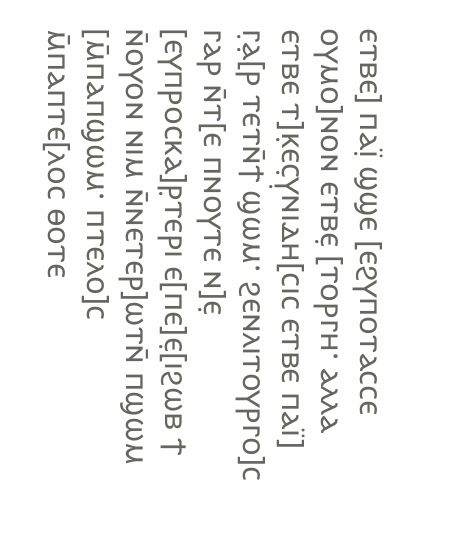ⲉⲧⲃⲉ] ⲡⲁⲓ̣̈ ϣϣⲉ [ⲉϩⲩⲡⲟⲧⲁⲥⲥⲉ ⲟⲩⲙⲟ]ⲛⲟⲛ ⲉⲧⲃⲉ̣ [ⲧⲟⲣⲅⲏ· ⲁⲗⲗⲁ ⲉⲧⲃⲉ ⲧ]ⲕ̣ⲉⲥ̣ⲩ̣ⲛⲓⲇⲏ[ⲥⲓⲥ ⲉⲧⲃⲉ ⲡⲁⲓ̈] ⲅ̣ⲁ̣[ⲣ ⲧⲉⲧⲛ̄ϯ ϣⲱⲙ· ϩⲉⲛⲗⲓⲧⲟⲩⲣⲅⲟ]ⲥ ⲅⲁⲣ ⲛ̄ⲧ[ⲉ ⲡⲛⲟⲩⲧⲉ ⲛ]ⲉ̣ [ⲉⲩⲡⲣⲟⲥⲕⲁ]ⲣ̣ⲧⲉⲣⲓ ⲉ[ⲡⲉ]ⲉ̣[ⲓϩⲱⲃ ϯ ⲛ̄ⲟⲩⲟⲛ ⲛⲓⲙ ⲛ̄ⲛⲉⲧⲉⲣ]ⲱⲧⲛ̄ ⲡϣⲱⲙ [ⲙ̄ⲡⲁⲡϣⲱⲙ· ⲡⲧⲉⲗⲟ]ⲥ ⲙ̄ⲡⲁⲡⲧⲉ[ⲗⲟⲥ ⲑⲟⲧⲉ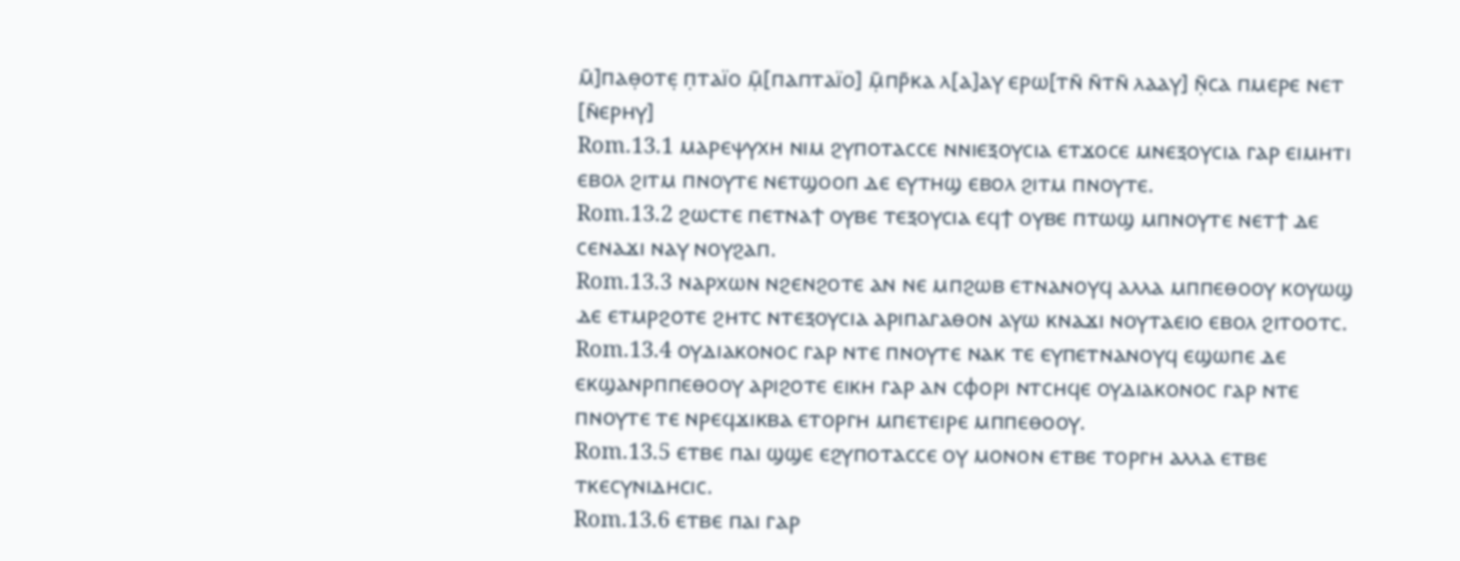ⲙ̄]ⲡⲁⲑ̣ⲟⲧⲉ̣ ⲡ̣ⲧⲁⲓ̈ⲟ ⲙ̣̄[ⲡⲁⲡⲧⲁⲓ̈ⲟ] ⲙ̣̄ⲡⲣ̄ⲕⲁ ⲗ[ⲁ]ⲁⲩ ⲉⲣⲱ[ⲧⲛ̄ ⲛ̄ⲧⲛ̄ ⲗⲁⲁⲩ] ⲛ̣̄ⲥⲁ ⲡⲙⲉⲣⲉ ⲛⲉⲧ [ⲛ̄ⲉⲣⲏⲩ]
Rom.13.1 ⲙⲁⲣⲉⲯⲩⲭⲏ ⲛⲓⲙ ϩⲩⲡⲟⲧⲁⲥⲥⲉ ⲛⲛⲓⲉⲝⲟⲩⲥⲓⲁ ⲉⲧϫⲟⲥⲉ ⲙⲛⲉⲝⲟⲩⲥⲓⲁ ⲅⲁⲣ ⲉⲓⲙⲏⲧⲓ ⲉⲃⲟⲗ ϩⲓⲧⲙ ⲡⲛⲟⲩⲧⲉ ⲛⲉⲧϣⲟⲟⲡ ⲇⲉ ⲉⲩⲧⲏϣ ⲉⲃⲟⲗ ϩⲓⲧⲙ ⲡⲛⲟⲩⲧⲉ.
Rom.13.2 ϩⲱⲥⲧⲉ ⲡⲉⲧⲛⲁϯ ⲟⲩⲃⲉ ⲧⲉⲝⲟⲩⲥⲓⲁ ⲉϥϯ ⲟⲩⲃⲉ ⲡⲧⲱϣ ⲙⲡⲛⲟⲩⲧⲉ ⲛⲉⲧϯ ⲇⲉ ⲥⲉⲛⲁϫⲓ ⲛⲁⲩ ⲛⲟⲩϩⲁⲡ.
Rom.13.3 ⲛⲁⲣⲭⲱⲛ ⲛϩⲉⲛϩⲟⲧⲉ ⲁⲛ ⲛⲉ ⲙⲡϩⲱⲃ ⲉⲧⲛⲁⲛⲟⲩϥ ⲁⲗⲗⲁ ⲙⲡⲡⲉⲑⲟⲟⲩ ⲕⲟⲩⲱϣ ⲇⲉ ⲉⲧⲙⲣϩⲟⲧⲉ ϩⲏⲧⲥ ⲛⲧⲉⲝⲟⲩⲥⲓⲁ ⲁⲣⲓⲡⲁⲅⲁⲑⲟⲛ ⲁⲩⲱ ⲕⲛⲁϫⲓ ⲛⲟⲩⲧⲁⲉⲓⲟ ⲉⲃⲟⲗ ϩⲓⲧⲟⲟⲧⲥ.
Rom.13.4 ⲟⲩⲇⲓⲁⲕⲟⲛⲟⲥ ⲅⲁⲣ ⲛⲧⲉ ⲡⲛⲟⲩⲧⲉ ⲛⲁⲕ ⲧⲉ ⲉⲩⲡⲉⲧⲛⲁⲛⲟⲩϥ ⲉϣⲱⲡⲉ ⲇⲉ ⲉⲕϣⲁⲛⲣⲡⲡⲉⲑⲟⲟⲩ ⲁⲣⲓϩⲟⲧⲉ ⲉⲓⲕⲏ ⲅⲁⲣ ⲁⲛ ⲥⲫⲟⲣⲓ ⲛⲧⲥⲏϥⲉ ⲟⲩⲇⲓⲁⲕⲟⲛⲟⲥ ⲅⲁⲣ ⲛⲧⲉ ⲡⲛⲟⲩⲧⲉ ⲧⲉ ⲛⲣⲉϥϫⲓⲕⲃⲁ ⲉⲧⲟⲣⲅⲏ ⲙⲡⲉⲧⲉⲓⲣⲉ ⲙⲡⲡⲉⲑⲟⲟⲩ.
Rom.13.5 ⲉⲧⲃⲉ ⲡⲁⲓ ϣϣⲉ ⲉϩⲩⲡⲟⲧⲁⲥⲥⲉ ⲟⲩ ⲙⲟⲛⲟⲛ ⲉⲧⲃⲉ ⲧⲟⲣⲅⲏ ⲁⲗⲗⲁ ⲉⲧⲃⲉ ⲧⲕⲉⲥⲩⲛⲓⲇⲏⲥⲓⲥ.
Rom.13.6 ⲉⲧⲃⲉ ⲡⲁⲓ ⲅⲁⲣ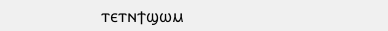ⲧⲉⲧⲛϯϣⲱⲙ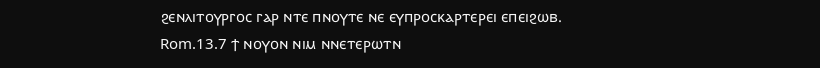ϩⲉⲛⲗⲓⲧⲟⲩⲣⲅⲟⲥ ⲅⲁⲣ ⲛⲧⲉ ⲡⲛⲟⲩⲧⲉ ⲛⲉ ⲉⲩⲡⲣⲟⲥⲕⲁⲣⲧⲉⲣⲉⲓ ⲉⲡⲉⲓϩⲱⲃ.
Rom.13.7 ϯ ⲛⲟⲩⲟⲛ ⲛⲓⲙ ⲛⲛⲉⲧⲉⲣⲱⲧⲛ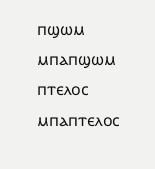ⲡϣⲱⲙ ⲙⲡⲁⲡϣⲱⲙ ⲡⲧⲉⲗⲟⲥ ⲙⲡⲁⲡⲧⲉⲗⲟⲥ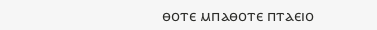ⲑⲟⲧⲉ ⲙⲡⲁⲑⲟⲧⲉ ⲡⲧⲁⲉⲓⲟ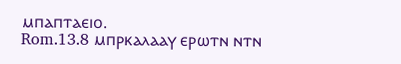ⲙⲡⲁⲡⲧⲁⲉⲓⲟ.
Rom.13.8 ⲙⲡⲣⲕⲁⲗⲁⲁⲩ ⲉⲣⲱⲧⲛ ⲛⲧⲛ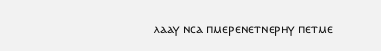ⲗⲁⲁⲩ ⲛⲥⲁ ⲡⲙⲉⲣⲉⲛⲉⲧⲛⲉⲣⲏⲩ ⲡⲉⲧⲙⲉ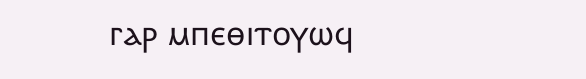ⲅⲁⲣ ⲙⲡⲉⲑⲓⲧⲟⲩⲱϥ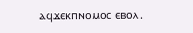ⲁϥϫⲉⲕⲡⲛⲟⲙⲟⲥ ⲉⲃⲟⲗ.